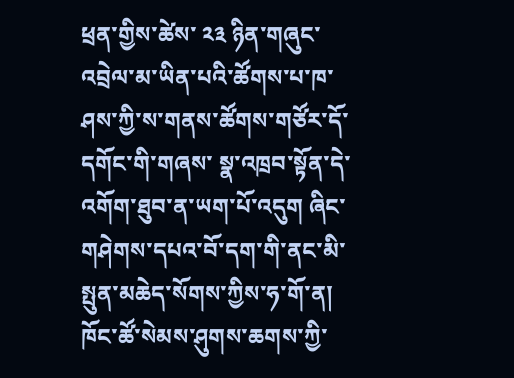ཕྲན་གྱིས་ཚེས་ ༢༣ ཉིན་གཞུང་འབྲེལ་མ་ཡིན་པའི་ཚོགས་པ་ཁ་ཤས་ཀྱི་ས་གནས་ཚོགས་གཙོར་དོ་དགོང་གི་གཞས་ སྣ་འཁྲབ་སྟོན་དེ་འགོག་ཐུབ་ན་ཡག་པོ་འདུག ཞིང་གཤེགས་དཔའ་བོ་དག་གི་ནང་མི་སྤུན་མཆེད་སོགས་ཀྱིས་ཧ་གོ་ན། ཁོང་ཚོ་སེམས་ཤུགས་ཆགས་ཀྱི་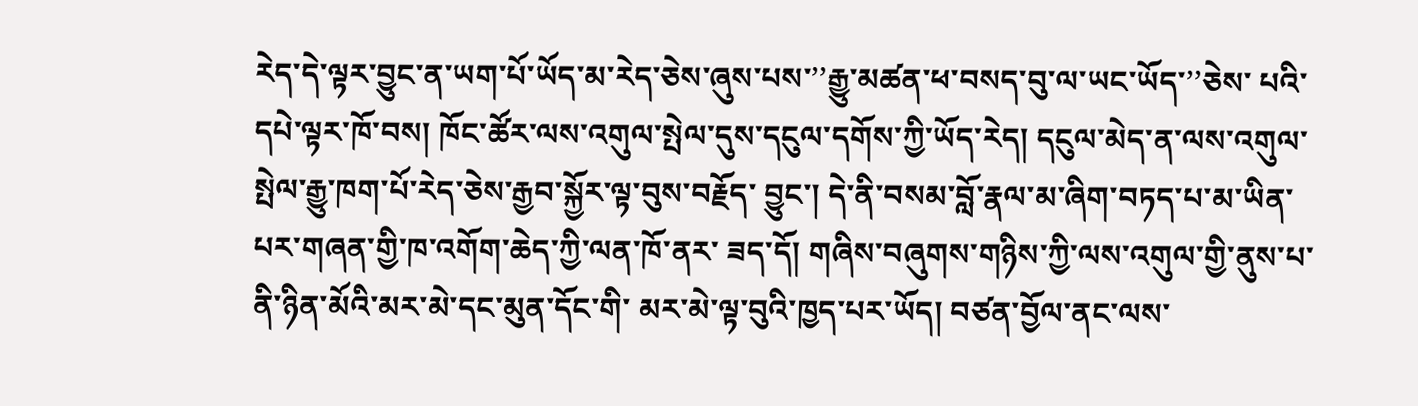རེད་དེ་ལྟར་བྱུང་ན་ཡག་པོ་ཡོད་མ་རེད་ཅེས་ཞུས་པས་’’རྒྱུ་མཚན་ཕ་བསད་བུ་ལ་ཡང་ཡོད་’’ཅེས་ པའི་དཔེ་ལྟར་ཁོ་བས། ཁོང་ཚོར་ལས་འགུལ་སྤེལ་དུས་དངུལ་དགོས་ཀྱི་ཡོད་རེད། དངུལ་མེད་ན་ལས་འགུལ་སྤེལ་རྒྱུ་ཁག་པོ་རེད་ཅེས་རྒྱབ་སྐྱོར་ལྟ་བུས་བརྗོད་ བྱུང་། དེ་ནི་བསམ་བློ་རྣལ་མ་ཞིག་བཏད་པ་མ་ཡིན་པར་གཞན་གྱི་ཁ་འགོག་ཆེད་ཀྱི་ལན་ཁོ་ནར་ ཟད་དོ། གཞིས་བཞུགས་གཉིས་ཀྱི་ལས་འགུལ་གྱི་ནུས་པ་ནི་ཉིན་མོའི་མར་མེ་དང་མུན་དོང་གི་ མར་མེ་ལྟ་བུའི་ཁྱད་པར་ཡོད། བཙན་བྱོལ་ནང་ལས་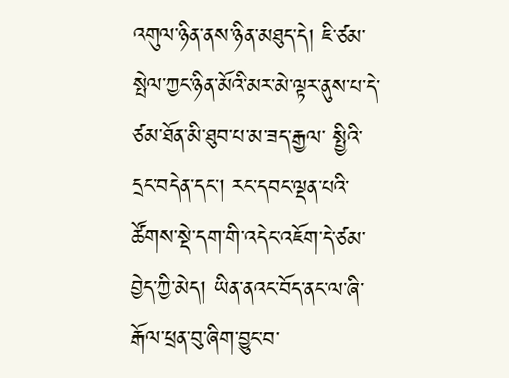འགུལ་ཉིན་ནས་ཉིན་མཐུད་དེ། ཇི་ཙམ་སྤེལ་ཀྱང་ཉིན་མོའི་མར་མེ་ལྟར་ནུས་པ་དེ་ཙམ་ཐོན་མི་ཐུབ་པ་མ་ཟད་རྒྱལ་ སྤྱིའི་དྲང་བདེན་དང་། རང་དབང་ལྡན་པའི་ཚོགས་སྡེ་དག་གི་འདེང་འཇོག་དེ་ཙམ་བྱེད་ཀྱི་མེད། ཡིན་ནའང་བོད་ནང་ལ་ཞི་རྒོལ་ཕྲན་བུ་ཞིག་བྱུང་བ་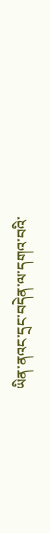ཡིན་ནའང་དྲང་བདེན་ལ་དགའ་བའི་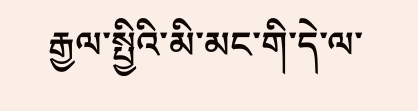རྒྱལ་སྤྱིའི་མི་མང་གི་དེ་ལ་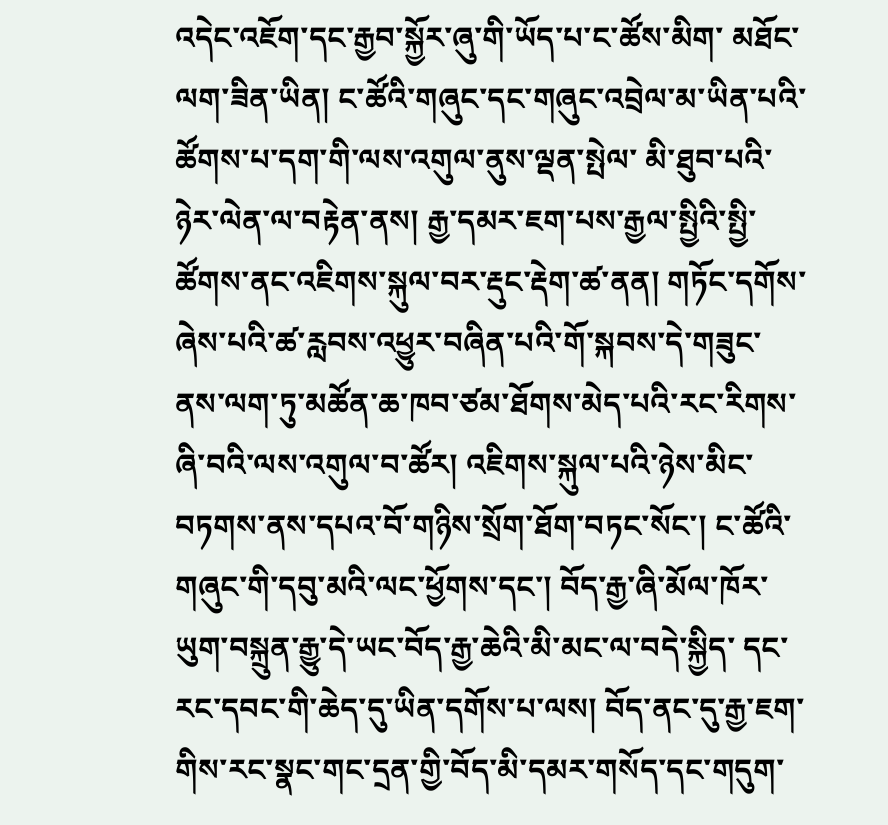འདེང་འཇོག་དང་རྒྱབ་སྐྱོར་ཞུ་གི་ཡོད་པ་ང་ཚོས་མིག་ མཐོང་ལག་ཟིན་ཡིན། ང་ཚོའི་གཞུང་དང་གཞུང་འབྲེལ་མ་ཡིན་པའི་ཚོགས་པ་དག་གི་ལས་འགུལ་ནུས་ལྡན་སྤེལ་ མི་ཐུབ་པའི་ཉེར་ལེན་ལ་བརྟེན་ནས། རྒྱ་དམར་ཇག་པས་རྒྱལ་སྤྱིའི་སྤྱི་ཚོགས་ནང་འཇིགས་སྐུལ་བར་རྡུང་རྡེག་ཚ་ནན། གཏོང་དགོས་ཞེས་པའི་ཚ་རླབས་འཕྱུར་བཞིན་པའི་གོ་སྐབས་དེ་གཟུང་ནས་ལག་ཏུ་མཚོན་ཆ་ཁབ་ཙམ་ཐོགས་མེད་པའི་རང་རིགས་ཞི་བའི་ལས་འགུལ་བ་ཚོར། འཇིགས་སྐུལ་པའི་ཉེས་མིང་བཏགས་ནས་དཔའ་བོ་གཉིས་སྲོག་ཐོག་བཏང་སོང་། ང་ཚོའི་གཞུང་གི་དབུ་མའི་ལང་ཕྱོགས་དང་། བོད་རྒྱ་ཞི་མོལ་ཁོར་ཡུག་བསྐྲུན་རྒྱུ་དེ་ཡང་བོད་རྒྱ་ཆེའི་མི་མང་ལ་བདེ་སྐྱིད་ དང་རང་དབང་གི་ཆེད་དུ་ཡིན་དགོས་པ་ལས། བོད་ནང་དུ་རྒྱ་ཇག་གིས་རང་སྣང་གང་དྲན་གྱི་བོད་མི་དམར་གསོད་དང་གདུག་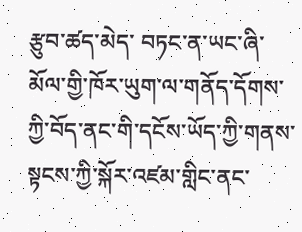རྩུབ་ཚད་མེད་ བཏང་ན་ཡང་ཞི་མོལ་གྱི་ཁོར་ཡུག་ལ་གནོད་དོགས་ཀྱི་བོད་ནང་གི་དངོས་ཡོད་ཀྱི་གནས་ སྟངས་ཀྱི་སྐོར་འཛམ་གླིང་ནང་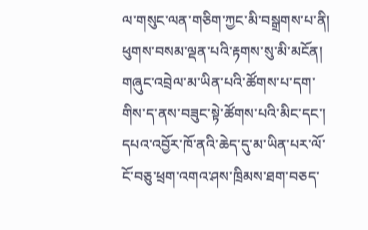ལ་གསུང་ལན་གཅིག་ཀྱང་མི་བསྒྲགས་པ་ནི། ཕུགས་བསམ་ལྡན་པའི་རྟགས་སུ་མི་མངོན། གཞུང་འབྲེལ་མ་ཡིན་པའི་ཚོགས་པ་དག་གིས་ད་ནས་བཟུང་སྟེ་ཚོགས་པའི་མིང་དང་། དཔའ་འབྱོར་ཁོ་ནའི་ཆེད་དུ་མ་ཡིན་པར་ལོ་ངོ་བཅུ་ཕྲག་འགའ་ཤས་ཁྲིམས་ཐག་བཅད་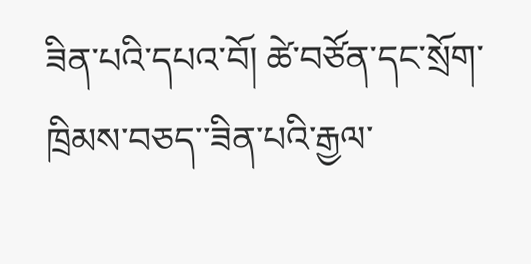ཟིན་པའི་དཔའ་བོ། ཚེ་བཙོན་དང་སྲོག་ཁྲིམས་བཅད་་ཟིན་པའི་རྒྱལ་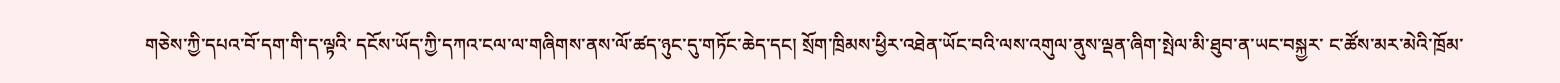གཅེས་ཀྱི་དཔའ་བོ་དག་གི་ད་ལྟའི་ དངོས་ཡོད་ཀྱི་དཀའ་ངལ་ལ་གཞིགས་ནས་ལོ་ཚད་ཉུང་དུ་གཏོང་ཆེད་དང། སྲོག་ཁྲིམས་ཕྱིར་འཐེན་ཡོང་བའི་ལས་འགུལ་ནུས་ལྡན་ཞིག་སྤེལ་མི་ཐུབ་ན་ཡང་བསྐྱར་ ང་ཚོས་མར་མེའི་ཁྲོམ་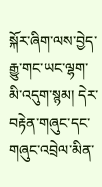སྐོར་ཞིག་ལས་བྱེད་རྒྱུ་གང་ཡང་ལྷག་མི་འདུག་སྙམ། དེར་བརྟེན་གཞུང་དང་གཞུང་འབྲེལ་མིན་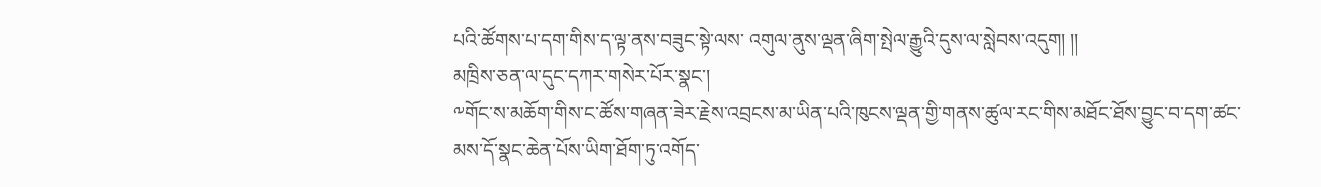པའི་ཚོགས་པ་དག་གིས་ད་ལྟ་ནས་བཟུང་སྟེ་ལས་ འགུལ་ནུས་ལྡན་ཞིག་སྤེལ་རྒྱུའི་དུས་ལ་སླེབས་འདུག། །།
མཁྲིས་ཅན་ལ་དུང་དཀར་གསེར་པོར་སྣང་།
༸གོང་ས་མཆོག་གིས་ང་ཚོས་གཞན་ཟེར་རྗེས་འབྲངས་མ་ཡིན་པའི་ཁུངས་ལྡན་གྱི་གནས་ཚུལ་རང་གིས་མཐོང་ཐོས་བྱུང་བ་དག་ཚང་མས་དོ་སྣང་ཆེན་པོས་ཡིག་ཐོག་ཏུ་འགོད་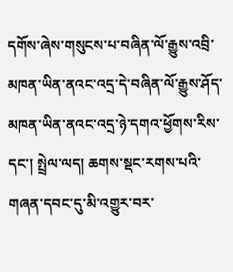དགོས་ཞེས་གསུངས་པ་བཞིན་ལོ་རྒྱུས་འབྲི་མཁན་ཡིན་ནའང་འདྲ་དེ་བཞིན་ལོ་རྒྱུས་ཤོད་མཁན་ཡིན་ནའང་འདྲ་ཉེ་དགའ་ཕྱོགས་རིས་དང་། སྤྲེལ་ལད། ཆགས་སྡང་རགས་པའི་གཞན་དབང་དུ་མི་འགྱུར་བར་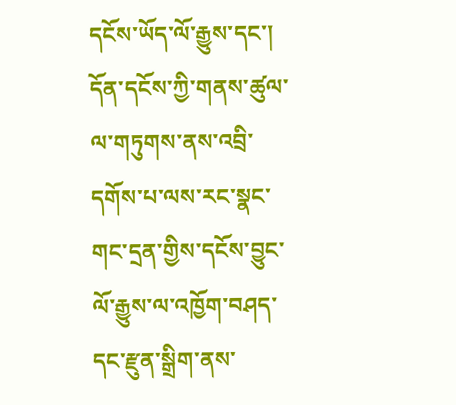དངོས་ཡོད་ལོ་རྒྱུས་དང་། དོན་དངོས་ཀྱི་གནས་ཚུལ་ལ་གཏུགས་ནས་འབྲི་དགོས་པ་ལས་རང་སྣང་གང་དྲན་གྱིས་དངོས་བྱུང་ལོ་རྒྱུས་ལ་འཁྱོག་བཤད་དང་རྫུན་སྒྲིག་ནས་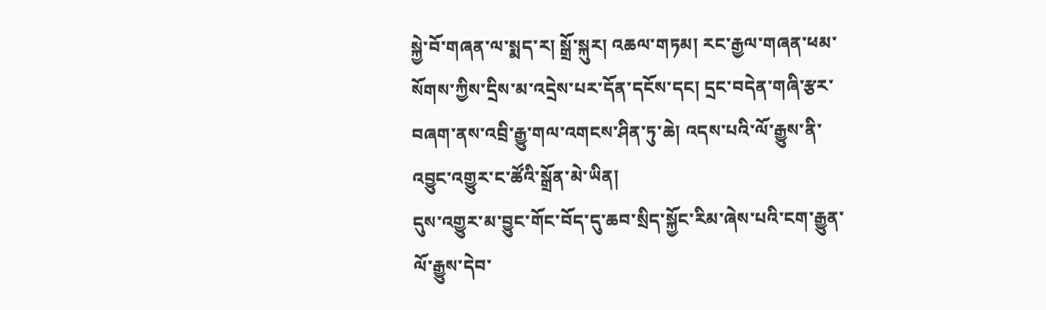སྐྱེ་བོ་གཞན་ལ་སྨད་ར། སྒྲོ་སྐུར། འཆལ་གཏམ། རང་རྒྱལ་གཞན་ཕམ་སོགས་ཀྱིས་དྲིས་མ་འདྲེས་པར་དོན་དངོས་དང། དྲང་བདེན་གཞི་རྩར་བཞག་ནས་འབྲི་རྒྱུ་གལ་འགངས་ཤིན་ཏུ་ཆེ། འདས་པའི་ལོ་རྒྱུས་ནི་འབྱུང་འགྱུར་ང་ཚོའི་སྒྲོན་མེ་ཡིན།
དུས་འགྱུར་མ་བྱུང་གོང་བོད་དུ་ཆབ་སྲིད་སྐྱོང་རིམ་ཞེས་པའི་ངག་རྒྱུན་ལོ་རྒྱུས་དེབ་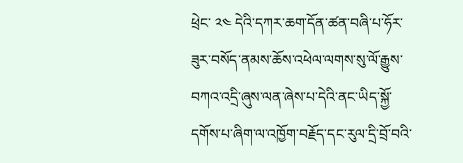ཕྲེང་ ༢༤ དེའི་དཀར་ཆག་དོན་ཚན་བཞི་པ་ཧོར་ཟུར་བསོད་ནམས་ཆོས་འཕེལ་ལགས་སུ་ལོ་རྒྱུས་བཀའ་འདྲི་ཞུས་ལན་ཞེས་པ་དེའི་ནང་ཡིད་སྐྱོ་དགོས་པ་ཞིག་ལ་འཁྱོག་བརྗོད་དང་རུལ་དྲི་བྲོ་བའི་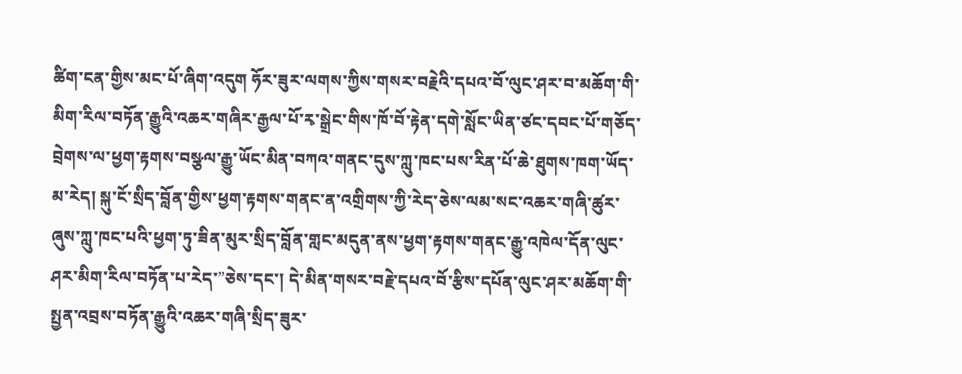ཚིག་ངན་གྱིས་མང་པོ་ཞིག་འདུག ཧོར་ཟུར་ལགས་ཀྱིས་གསར་བརྗེའི་དཔའ་བོ་ལུང་ཤར་བ་མཆོག་གི་མིག་རིལ་བཏོན་རྒྱུའི་འཆར་གཞིར་རྒྱལ་པོ་རྭ་སྒྲེང་གིས་ཁོ་བོ་རྟེན་དགེ་སློང་ཡིན་ཙང་དབང་པོ་གཅོད་བྲེགས་ལ་ཕྱག་རྟགས་བསྩལ་རྒྱུ་ཡོང་མིན་བཀའ་གནང་དུས་ཀླུ་ཁང་པས་རིན་པོ་ཆེ་ཐུགས་ཁག་ཡོད་མ་རེད། སྐུ་ངོ་སྲིད་བློན་གྱིས་ཕྱག་རྟགས་གནང་ན་འགྲིགས་ཀྱི་རེད་ཅེས་ལམ་སང་འཆར་གཞི་ཚུར་ཞུས་ཀླུ་ཁང་པའི་ཕྱག་ཏུ་ཟིན་མུར་སྲིད་བློན་གླང་མདུན་ནས་ཕྱག་རྟགས་གནང་རྒྱུ་འཁེལ་དོན་ལུང་ཤར་མིག་རིལ་བཏོན་པ་རེད་”ཅེས་དང་། དེ་མིན་གསར་བརྗེ་དཔའ་བོ་རྩིས་དཔོན་ལུང་ཤར་མཆོག་གི་སྤྱན་འབྲས་བཏོན་རྒྱུའི་འཆར་གཞི་སྲིད་ཟུར་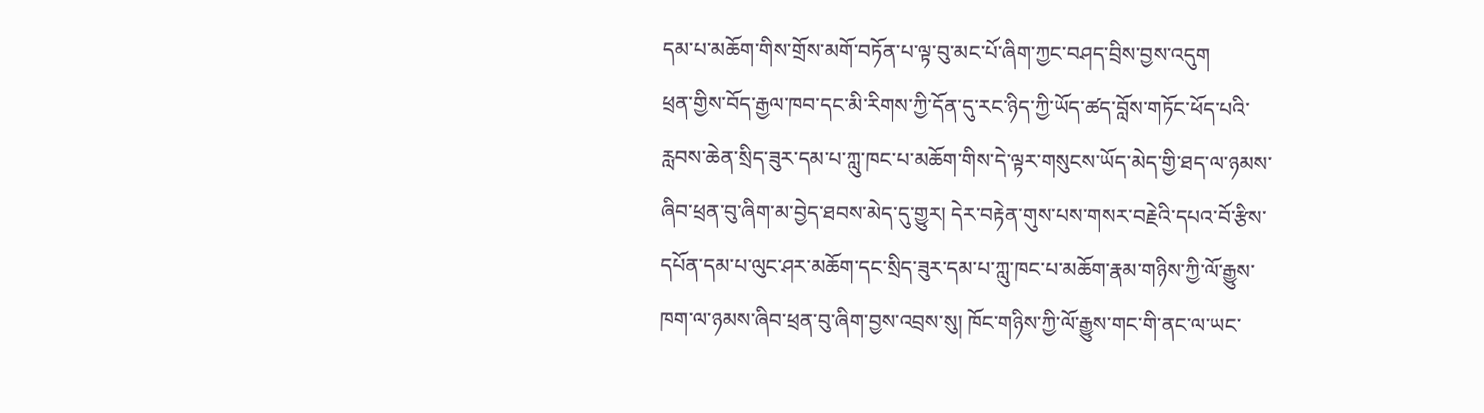དམ་པ་མཆོག་གིས་གྲོས་མགོ་བཏོན་པ་ལྟ་བུ་མང་པོ་ཞིག་ཀྱང་བཤད་བྲིས་བྱས་འདུག
ཕྲན་གྱིས་བོད་རྒྱལ་ཁབ་དང་མི་རིགས་ཀྱི་དོན་དུ་རང་ཉིད་ཀྱི་ཡོད་ཚད་བློས་གཏོང་ཕོད་པའི་རླབས་ཆེན་སྲིད་ཟུར་དམ་པ་ཀླུ་ཁང་པ་མཆོག་གིས་དེ་ལྟར་གསུངས་ཡོད་མེད་གྱི་ཐད་ལ་ཉམས་ཞིབ་ཕྲན་བུ་ཞིག་མ་བྱེད་ཐབས་མེད་དུ་གྱུར། དེར་བརྟེན་གུས་པས་གསར་བརྗེའི་དཔའ་བོ་རྩིས་དཔོན་དམ་པ་ལུང་ཤར་མཆོག་དང་སྲིད་ཟུར་དམ་པ་ཀླུ་ཁང་པ་མཆོག་རྣམ་གཉིས་ཀྱི་ལོ་རྒྱུས་ཁག་ལ་ཉམས་ཞིབ་ཕྲན་བུ་ཞིག་བྱས་འབྲས་སུ། ཁོང་གཉིས་ཀྱི་ལོ་རྒྱུས་གང་གི་ནང་ལ་ཡང་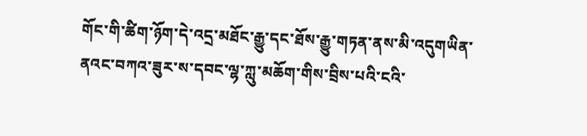གོང་གི་ཚིག་ཉོག་དེ་འདྲ་མཐོང་རྒྱུ་དང་ཐོས་རྒྱུ་གཏན་ནས་མི་འདུགཡིན་ནའང་བཀའ་ཟུར་ས་དབང་ལྷ་ཀླུ་མཆོག་གིས་བྲིས་པའི་ངའི་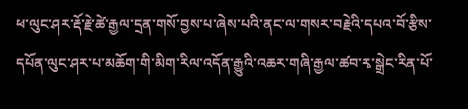ཕ་ལུང་ཤར་རྡོ་རྗེ་ཚེ་རྒྱལ་དྲན་གསོ་བྱས་པ་ཞེས་པའི་ནང་ལ་གསར་བརྗེའི་དཔའ་བོ་རྩིས་དཔོན་ལུང་ཤར་པ་མཆོག་གི་མིག་རིལ་འདོན་རྒྱུའི་འཆར་གཞི་རྒྱལ་ཚབ་རྭ་སྒྲེང་རིན་པོ་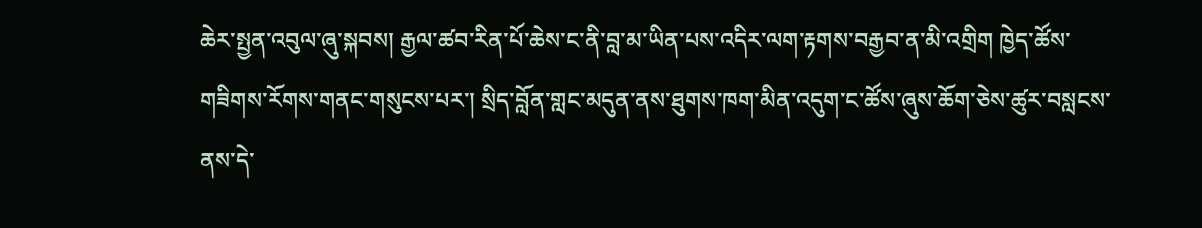ཆེར་སྤྱན་འབུལ་ཞུ་སྐབས། རྒྱལ་ཚབ་རིན་པོ་ཆེས་ང་ནི་བླ་མ་ཡིན་པས་འདིར་ལག་རྟགས་བརྒྱབ་ན་མི་འགྲིག ཁྱེད་ཚོས་གཟིགས་རོགས་གནང་གསུངས་པར་། སྲིད་བློན་གླང་མདུན་ནས་ཐུགས་ཁག་མིན་འདུག་ང་ཚོས་ཞུས་ཆོག་ཅེས་ཚུར་བསླངས་ནས་དེ་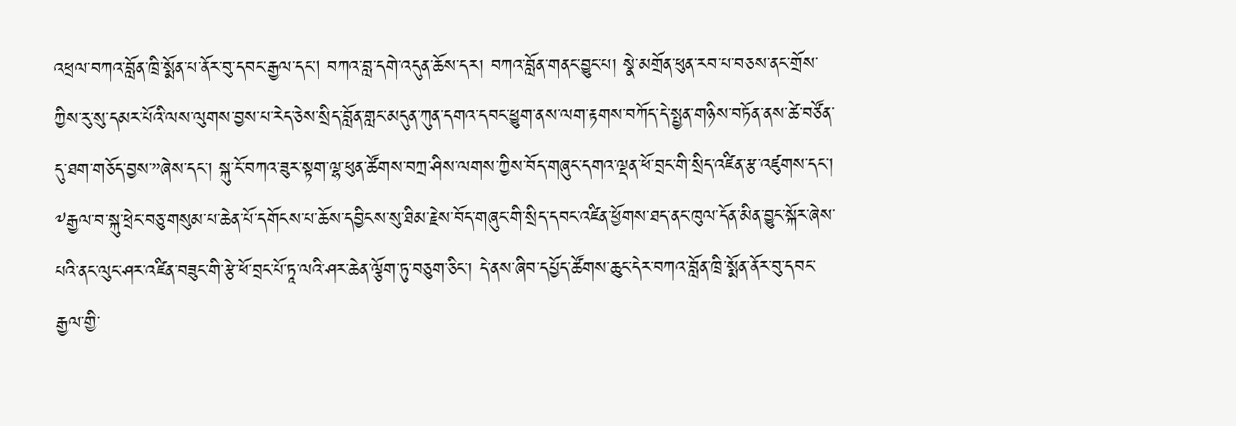འཕྲལ་བཀའ་བློན་ཁྲི་སྨོན་པ་ནོར་བུ་དབང་རྒྱལ་དང། བཀའ་བླ་དགེ་འདུན་ཆོས་དར། བཀའ་བློན་གནང་བྱུང་པ། སྣེ་མགྲོན་ཕུན་རབ་པ་བཅས་ནང་གྲོས་ཀྱིས་རུ་སུ་དམར་པོའི་ལས་ལུགས་བྱས་པ་རེད་ཅེས་སྲིད་བློན་གླང་མདུན་ཀུན་དགའ་དབང་ཕྱུག་ནས་ལག་རྟགས་བཀོད་དེ་སྤྱན་གཉིས་བཏོན་ནས་ཚེ་བཙོན་དུ་ཐག་གཅོད་བྱས་”ཞེས་དང་། སྐུ་ངོ་བཀའ་ཟུར་སྟག་ལྷ་ཕུན་ཚོགས་བཀྲ་ཤིས་ལགས་ཀྱིས་བོད་གཞུང་དགའ་ལྡན་ཕོ་བྲང་གི་སྲིད་འཛིན་རྩ་འཛུགས་དང་། ༸རྒྱལ་བ་སྐུ་ཕྲེང་བཅུ་གསུམ་པ་ཆེན་པོ་དགོངས་པ་ཆོས་དབྱིངས་སུ་ཐིམ་རྗེས་བོད་གཞུང་གི་སྲིད་དབང་འཛིན་ཕྱོགས་ཐད་ནང་ཁུལ་དོན་མིན་བྱུང་སྐོར་ཞེས་པའི་ནང་ལུང་ཤར་འཛིན་བཟུང་གི་རྩེ་ཕོ་བྲང་པོ་ཏཱ་ལའི་ཤར་ཆེན་ལྕོག་ཏུ་བཅུག་ཅིང་། དེ་ནས་ཞིབ་དཔྱོད་ཚོགས་ཆུང་དེར་བཀའ་བློན་ཁྲི་སྨོན་ནོར་བུ་དབང་རྒྱལ་གྱི་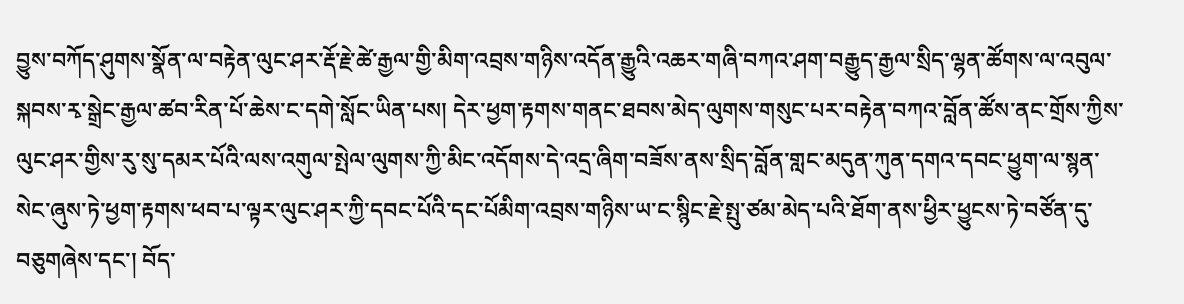བྱུས་བཀོད་ཤུགས་སྣོན་ལ་བརྟེན་ལུང་ཤར་རྡོ་རྗེ་ཚེ་རྒྱལ་གྱི་མིག་འབྲས་གཉིས་འདོན་རྒྱུའི་འཆར་གཞི་བཀའ་ཤག་བརྒྱུད་རྒྱལ་སྲིད་ལྷན་ཚོགས་ལ་འབུལ་སྐབས་རྭ་སྒྲེང་རྒྱལ་ཚབ་རིན་པོ་ཆེས་ང་དགེ་སློང་ཡིན་པས། དེར་ཕྱག་རྟགས་གནང་ཐབས་མེད་ལུགས་གསུང་པར་བརྟེན་བཀའ་བློན་ཚོས་ནང་གྲོས་ཀྱིས་ལུང་ཤར་གྱིས་རུ་སུ་དམར་པོའི་ལས་འགུལ་སྤེལ་ལུགས་ཀྱི་མིང་འདོགས་དེ་འདྲ་ཞིག་བཟོས་ནས་སྲིད་བློན་གླང་མདུན་ཀུན་དགའ་དབང་ཕྱུག་ལ་སྙན་སེང་ཞུས་ཏེ་ཕྱག་རྟགས་ཕབ་པ་ལྟར་ལུང་ཤར་ཀྱི་དབང་པོའི་དང་པོམིག་འབྲས་གཉིས་ཡ་ང་སྙིང་རྗེ་སྤུ་ཙམ་མེད་པའི་ཐོག་ནས་ཕྱིར་ཕྱུངས་ཏེ་བཙོན་དུ་བཅུགཞེས་དང་། བོད་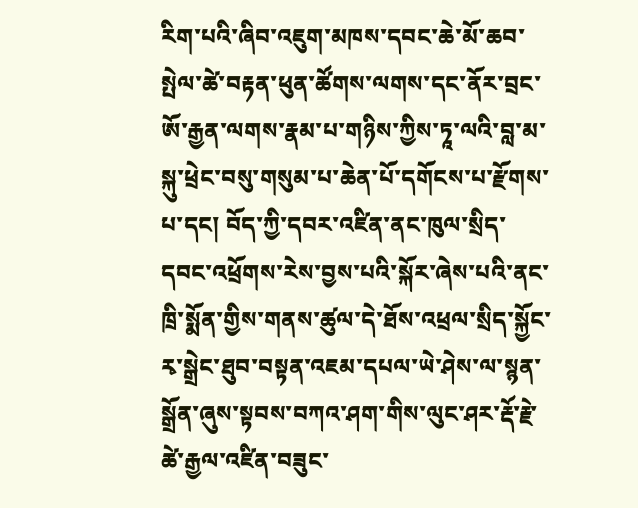རིག་པའི་ཞིབ་འཇུག་མཁས་དབང་ཆེ་མོ་ཆབ་སྤེལ་ཚེ་བརྟན་ཕུན་ཚོགས་ལགས་དང་ནོར་བྲང་ཨོ་རྒྱན་ལགས་རྣམ་པ་གཉིས་ཀྱིས་ཏཱ་ལའི་བླ་མ་སྐུ་ཕྲེང་བསུ་གསུམ་པ་ཆེན་པོ་དགོངས་པ་རྫོགས་པ་དང། བོད་ཀྱི་དབར་འཛིན་ནང་ཁུལ་སྲིད་དབང་འཕྲོགས་རེས་བྱས་པའི་སྐོར་ཞེས་པའི་ནང་ཁྲི་སྨོན་གྱིས་གནས་ཚུལ་དེ་ཐོས་འཕྲལ་སྲིད་སྐྱོང་རྭ་སྒྲེང་ཐུབ་བསྟན་འཇམ་དཔལ་ཡེ་ཤེས་ལ་སྙན་སྒྲོན་ཞུས་སྟབས་བཀའ་ཤག་གིས་ལུང་ཤར་རྡོ་རྗེ་ཚེ་རྒྱལ་འཛིན་བཟུང་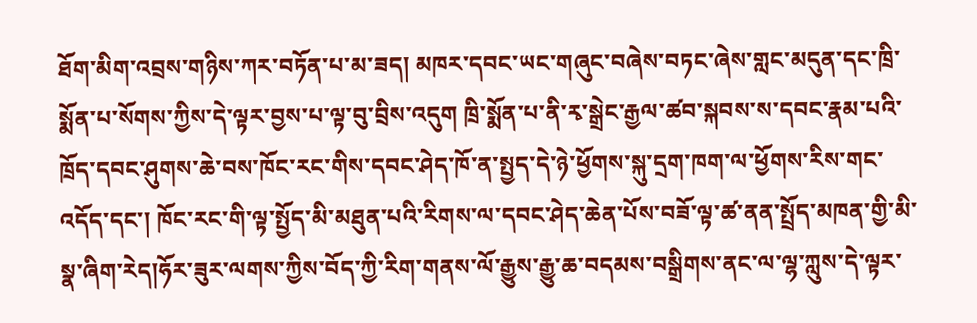ཐོག་མིག་འབྲས་གཉིས་ཀར་བཏོན་པ་མ་ཟད། མཁར་དབང་ཡང་གཞུང་བཞེས་བཏང་ཞེས་གླང་མདུན་དང་ཁྲི་སྨོན་པ་སོགས་ཀྱིས་དེ་ལྟར་བྱས་པ་ལྟ་བུ་བྲིས་འདུག ཁྲི་སྨོན་པ་ནི་རྭ་སྒྲེང་རྒྱལ་ཚབ་སྐབས་ས་དབང་རྣམ་པའི་ཁྲོད་དབང་ཤུགས་ཆེ་བས་ཁོང་རང་གིས་དབང་ཤེད་ཁོ་ན་སྤྱད་དེ་ཉེ་ཕྱོགས་སྐུ་དྲག་ཁག་ལ་ཕྱོགས་རིས་གང་འདོད་དང་། ཁོང་རང་གི་ལྟ་སྤྱོད་མི་མཐུན་པའི་རིགས་ལ་དབང་ཤེད་ཆེན་པོས་བཟོ་ལྟ་ཚ་ནན་སྤྲོད་མཁན་གྱི་མི་སྣ་ཞིག་རེད།ཧོར་ཟུར་ལགས་ཀྱིས་བོད་ཀྱི་རིག་གནས་ལོ་རྒྱུས་རྒྱུ་ཆ་བདམས་བསྒྲིགས་ནང་ལ་ལྷ་ཀླུས་དེ་ལྟར་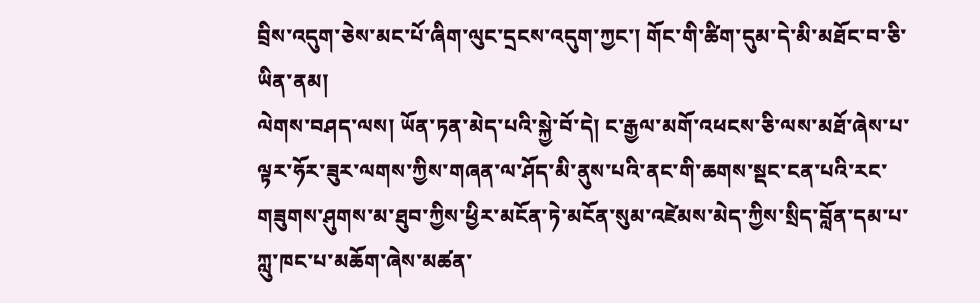བྲིས་འདུག་ཅེས་མང་པོ་ཞིག་ལུང་དྲངས་འདུག་ཀྱང་། གོང་གི་ཚིག་དུམ་དེ་མི་མཐོང་བ་ཅི་ཡིན་ནམ།
ལེགས་བཤད་ལས། ཡོན་ཏན་མེད་པའི་སྐྱེ་བོ་དེ། ང་རྒྱལ་མགོ་འཕངས་ཅི་ལས་མཐོ་ཞེས་པ་ལྟར་ཧོར་ཟུར་ལགས་ཀྱིས་གཞན་ལ་ཤོད་མི་ནུས་པའི་ནང་གི་ཆགས་སྡང་ངན་པའི་རང་གཟུགས་ཤུགས་མ་ཐུབ་ཀྱིས་ཕྱིར་མངོན་ཏེ་མངོན་སུམ་འཛེམས་མེད་ཀྱིས་སྲིད་བློན་དམ་པ་ཀླུ་ཁང་པ་མཆོག་ཞེས་མཚན་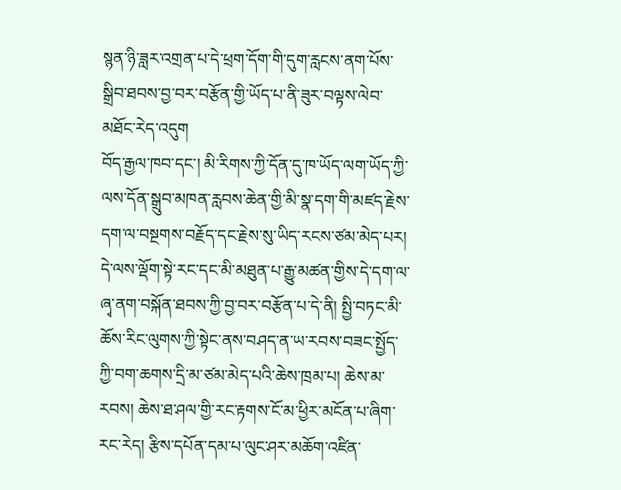སྙན་ཉི་ཟླར་འགྲན་པ་དེ་ཕྲག་དོག་གི་དུག་རླངས་ནག་པོས་སྒྲིབ་ཐབས་བྱ་བར་བརྩོན་གྱི་ཡོད་པ་ནི་ཟུར་བལྟས་ལེབ་མཐོང་རེད་འདུག
བོད་རྒྱལ་ཁབ་དང་། མི་རིགས་ཀྱི་དོན་དུ་ཁ་ཡོད་ལག་ཡོད་ཀྱི་ལས་དོན་སྒྲུབ་མཁན་རླབས་ཆེན་གྱི་མི་སྣ་དག་གི་མཛད་རྗེས་དག་ལ་བསྔགས་བརྗོད་དང་རྗེས་སུ་ཡིད་རངས་ཙམ་མེད་པར། དེ་ལས་ལྡོག་སྟེ་རང་དང་མི་མཐུན་པ་རྒྱུ་མཚན་གྱིས་དེ་དག་ལ་ཞྭ་ནག་བསྐོན་ཐབས་ཀྱི་བྱ་བར་བརྩོན་པ་དེ་ནི། སྤྱི་བཏང་མི་ཆོས་རིང་ལུགས་ཀྱི་སྟེང་ནས་བཤད་ན་ཡ་རབས་བཟང་སྤྱོད་ཀྱི་བག་ཆགས་དྲི་མ་ཙམ་མེད་པའི་ཆེས་ཁྲམ་པ། ཆེས་མ་རབས། ཆེས་ཐ་ཤལ་གྱི་རང་རྟགས་ངོ་མ་ཕྱིར་མངོན་པ་ཞིག་རང་རེད། རྩིས་དཔོན་དམ་པ་ལུང་ཤར་མཆོག་འཛིན་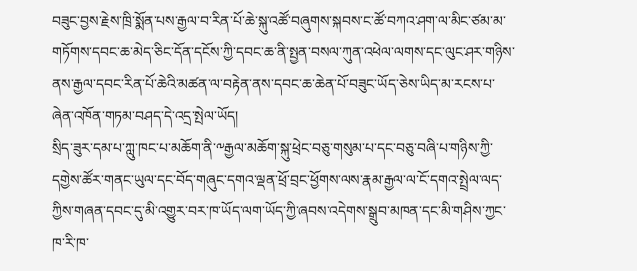བཟུང་བྱས་རྗེས་ཁྲི་སྨོན་པས་རྒྱལ་བ་རིན་པོ་ཆེ་སྐུ་འཚོ་བཞུགས་སྐབས་ང་ཚོ་བཀའ་ཤག་ལ་མིང་ཙམ་མ་གཏོགས་དབང་ཆ་མེད་ཅིང་དོན་དངོས་ཀྱི་དབང་ཆ་ནི་སྤྱན་བསལ་ཀུན་འཕེལ་ལགས་དང་ལུང་ཤར་གཉིས་ནས་རྒྱལ་དབང་རིན་པོ་ཆེའི་མཚན་ལ་བརྟེན་ནས་དབང་ཆ་ཆེན་པོ་བཟུང་ཡོད་ཅེས་ཡིད་མ་རངས་པ་ཞེན་འཁོན་གཏམ་བཤད་དེ་འདྲ་སྤེལ་ཡོད།
སྲིད་ཟུར་དམ་པ་ཀླུ་ཁང་པ་མཆོག་ནི་༸རྒྱལ་མཆོག་སྐུ་ཕྲེང་བཅུ་གསུམ་པ་དང་བཅུ་བཞི་པ་གཉིས་ཀྱི་དགྱེས་ཚོར་གནང་ཡུལ་དང་བོད་གཞུང་དགའ་ལྡན་ཕྲོ་བྲང་ཕྱོགས་ལས་རྣམ་རྒྱལ་ལ་ངོ་དགའ་སྤྲེལ་ལད་ཀྱིས་གཞན་དབང་དུ་མི་འགྱུར་བར་ཁ་ཡོད་ལག་ཡོད་ཀྱི་ཞབས་འདེགས་སྒྲུབ་མཁན་དང་མི་གཤིས་ཀྱང་ཁ་རི་ཁ་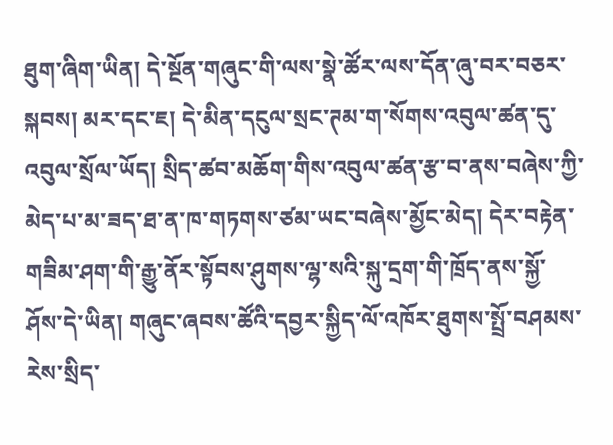ཐུག་ཞིག་ཡིན། དེ་སྔོན་གཞུང་གི་ལས་སྣེ་ཚོར་ལས་དོན་ཞུ་བར་བཅར་སྐབས། མར་དང་ཇ། དེ་མིན་དངུལ་སྲང་ཊམ་ག་སོགས་འབུལ་ཚན་དུ་འབུལ་སྲོལ་ཡོད། སྲིད་ཚབ་མཆོག་གིས་འབུལ་ཚན་རྩ་བ་ནས་བཞེས་ཀྱི་མེད་པ་མ་ཟད་ཐ་ན་ཁ་གཏགས་ཙམ་ཡང་བཞེས་མྱོང་མེད། དེར་བརྟེན་གཟིམ་ཤག་གི་རྒྱུ་ནོར་སྟོབས་ཤུགས་ལྷ་སའི་སྐུ་དྲག་གི་ཁྲོད་ནས་སྐྱོ་ཤོས་དེ་ཡིན། གཞུང་ཞབས་ཚོའི་དབྱར་སྐྱིད་ལོ་འཁོར་ཐུགས་སྤྲོ་བཤམས་རེས་སྲིད་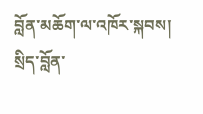བློན་མཆོག་ལ་འཁོར་སྐབས། སྲིད་བློན་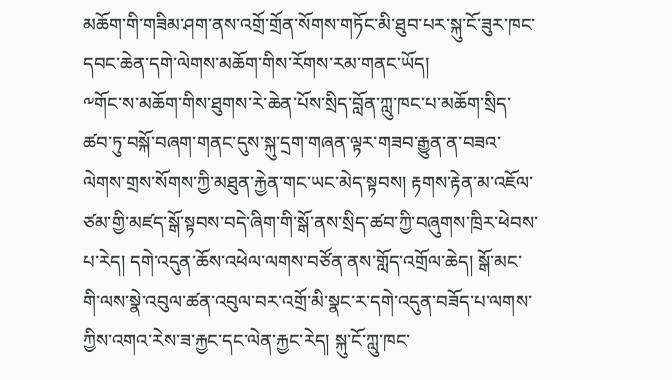མཆོག་གི་གཟིམ་ཤག་ནས་འགྲོ་གྲོན་སོགས་གཏོང་མི་ཐུབ་པར་སྐུ་ངོ་ཟུར་ཁང་དབང་ཆེན་དགེ་ལེགས་མཆོག་གིས་རོགས་རམ་གནང་ཡོད།
༸གོང་ས་མཆོག་གིས་ཐུགས་རེ་ཆེན་པོས་སྲིད་བློན་ཀླུ་ཁང་པ་མཆོག་སྲིད་ཚབ་ཏུ་བསྐོ་བཞག་གནང་དུས་སྐུ་དྲག་གཞན་ལྟར་གཟབ་རྒྱུན་ན་བཟའ་ལེགས་གྲས་སོགས་ཀྱི་མཐུན་རྐྱེན་གང་ཡང་མེད་སྟབས། རྟགས་རྟེན་མ་འཇོལ་ཙམ་གྱི་མཛད་སྒོ་སྟབས་བདེ་ཞིག་གི་སྒོ་ནས་སྲིད་ཚབ་ཀྱི་བཞུགས་ཁྲིར་ཕེབས་པ་རེད། དགེ་འདུན་ཆོས་འཕེལ་ལགས་བཙོན་ནས་གློད་འགྲོལ་ཆེད། སྒོ་མང་གི་ལས་སྣེ་འབུལ་ཚན་འབུལ་བར་འགྲོ་མི་སྣང་ར་དགེ་འདུན་བཟོད་པ་ལགས་ཀྱིས་འགའ་རེས་ཟ་རྐྱང་དང་ལེན་རྐྱང་རེད། སྐུ་ངོ་ཀླུ་ཁང་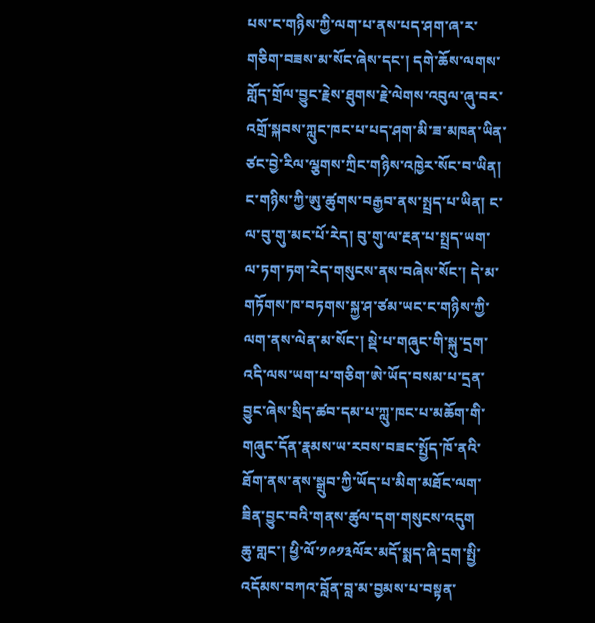པས་ང་གཉིས་ཀྱི་ལག་པ་ནས་པད་ཤག་ཞ་ར་གཅིག་བཟས་མ་སོང་ཞེས་དང་། དགེ་ཆོས་ལགས་གློད་གྲོལ་བྱུང་རྗེས་ཐུགས་རྗེ་ལེགས་འབུལ་ཞུ་བར་འགྲོ་སྐབས་ཀླུང་ཁང་པ་པད་ཤག་མི་ཟ་མཁན་ཡིན་ཙང་བྱེ་རིལ་ལྕགས་ཀྲིང་གཉིས་འཁྱེར་སོང་བ་ཡིན། ང་གཉིས་ཀྱི་ཨུ་ཚུགས་བརྒྱབ་ནས་སྤྲད་པ་ཡིན། ང་ལ་བུ་གུ་མང་པོ་རེད། བུ་གུ་ལ་རྔན་པ་སྤྲད་ཡག་ལ་ཏག་ཏག་རེད་གསུངས་ནས་བཞེས་སོང་། དེ་མ་གཏོགས་ཁ་བཏགས་སྐྱ་ཤ་ཙམ་ཡང་ང་གཉིས་ཀྱི་ལག་ནས་ལེན་མ་སོང་། སྡེ་པ་གཞུང་གི་སྐུ་དྲག་འདི་ལས་ཡག་པ་གཅིག་ཨེ་ཡོད་བསམ་པ་དྲན་བྱུང་ཞེས་སྲིད་ཚབ་དམ་པ་ཀླུ་ཁང་པ་མཆོག་གི་གཞུང་དོན་རྣམས་ཡ་རབས་བཟང་སྤྱོད་ཁོ་ནའི་ཐོག་ནས་ནས་སྒྲུབ་ཀྱི་ཡོད་པ་མིག་མཐོང་ལག་ཟིན་བྱུང་བའི་གནས་ཚུལ་དག་གསུངས་འདུག
ཆུ་གླང་། ཕྱི་ལོ་༡༩༡༣ལོར་མདོ་སྨད་ཞི་དྲག་སྤྱི་འདོམས་བཀའ་བློན་བླ་མ་བྱམས་པ་བསྟན་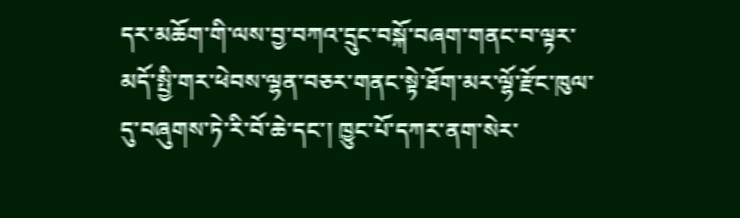དར་མཆོག་གི་ལས་བྱ་བཀའ་དྲུང་བསྐོ་བཞག་གནང་བ་ལྟར་མདོ་སྤྱི་གར་ཕེབས་ལྷན་བཅར་གནང་སྟེ་ཐོག་མར་ལྷོ་རྫོང་ཁུལ་དུ་བཞུགས་ཏེ་རི་བོ་ཆེ་དང་། ཁྱུང་པོ་དཀར་ནག་སེར་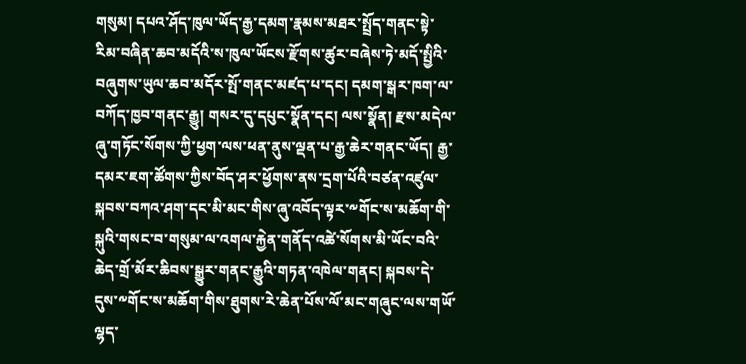གསུམ། དཔའ་ཤོད་ཁུལ་ཡོད་རྒྱ་དམག་རྣམས་མཐར་སྤྲོད་གནང་སྟེ་རིམ་བཞིན་ཆབ་མདོའི་ས་ཁུལ་ཡོངས་རྫོགས་ཚུར་བཞེས་ཏེ་མདོ་སྤྱིའི་བཞུགས་ཡུལ་ཆབ་མདོར་སྤོ་གནང་མཛད་པ་དང། དམག་སྒར་ཁག་ལ་བཀོད་ཁྱབ་གནང་རྒྱུ། གསར་དུ་དཔུང་སྣོན་དང། ལས་སྣོན། རྫས་མདེལ་ཞུ་གཏོང་སོགས་ཀྱི་ཕྱག་ལས་ཕན་ནུས་ལྡན་པ་རྒྱ་ཆེར་གནང་ཡོད། རྒྱ་དམར་ཇག་ཚོགས་ཀྱིས་བོད་ཤར་ཕྱོགས་ནས་དྲག་པོའི་བཙན་འཛུལ་སྐབས་བཀའ་ཤག་དང་མི་མང་གིས་ཞུ་འབོད་ལྟར་༸གོང་ས་མཆོག་གི་སྐུའི་གསང་བ་གསུམ་ལ་འགལ་རྐྱེན་གནོད་འཚེ་སོགས་མི་ཡོང་བའི་ཆེད་གྲོ་མོར་ཆིབས་སྒྱུར་གནང་རྒྱུའི་གཏན་འཁེལ་གནང། སྐབས་དེ་དུས་༸གོང་ས་མཆོག་གིས་ཐུགས་རེ་ཆེན་པོས་ལོ་མང་གཞུང་ལས་གཡོ་ལྷད་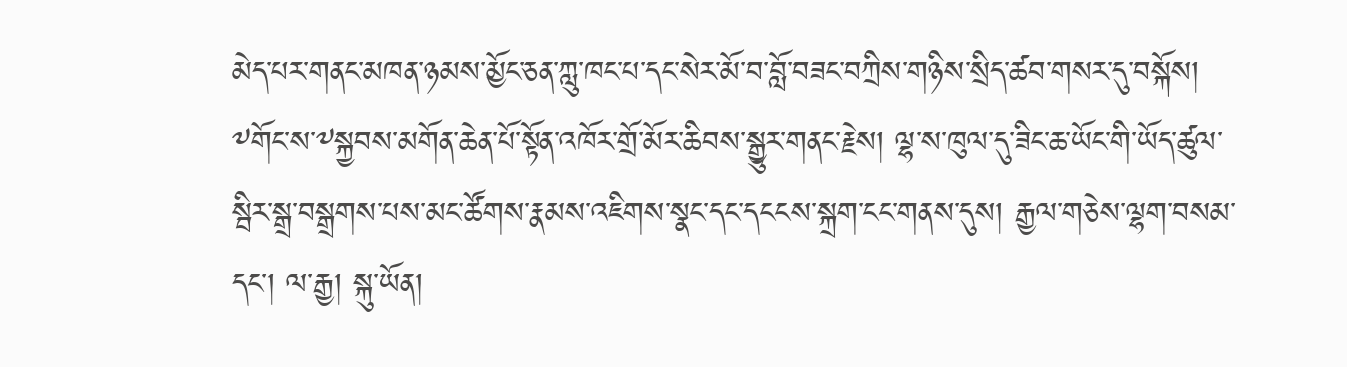མེད་པར་གནང་མཁན་ཉམས་མྱོང་ཅན་ཀླུ་ཁང་པ་དང་སེར་མོ་བ་བློ་བཟང་བཀྲིས་གཉིས་སྲིད་ཚབ་གསར་དུ་བསྐོས། ༸གོང་ས་༸སྐྱབས་མགོན་ཆེན་པོ་སྟོན་འཁོར་གྲོ་མོར་ཆིབས་སྒྱུར་གནང་རྗེས། ལྷ་ས་ཁུལ་དུ་ཟིང་ཆ་ཡོང་གི་ཡོད་ཚུལ་སྦིར་སྒྲ་བསྒྲགས་པས་མང་ཚོགས་རྣམས་འཇིགས་སྣང་དང་དངངས་སྐྲག་ངང་གནས་དུས། རྒྱལ་གཅེས་ལྷག་བསམ་དང་། ལ་རྒྱ། སྐུ་ཡོན།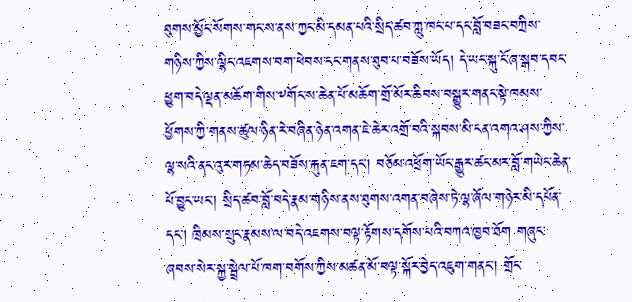ཐུགས་མྱོང་སོགས་གང་ས་ནས་ཀྱང་མི་དམན་པའི་སྲིད་ཚབ་ཀླུ་ཁང་པ་དང་བློ་བཟང་བཀྲིས་གཉིས་ཀྱིས་ལྷིང་འཇགས་བག་ཕེབས་ངང་གནས་ཐུབ་པ་བཟོས་ཡོད། དེ་ཡང་སྐུ་ངོ་ཞ་སྒབ་དབང་ཕྱུག་བདེ་ལྡན་མཆོག་གིས་༸གོང་ས་ཆེན་པོ་མཆོག་གྲོ་མོར་ཆིབས་བསྒྱུར་གནང་སྟེ་ཁམས་ཕྱོགས་ཀྱི་གནས་ཚུལ་ཉིན་རེ་བཞིན་ཉེན་འགན་ཇེ་ཆེར་འགྲོ་བའི་སྐབས་མི་ངན་འགའ་ཤས་ཀྱིས་ལྷ་སའི་ནང་འུར་གཏམ་ཆེད་བཟོས་རྐུན་ཇག་དང། བཅོམ་འཕྲོག་ཡོང་རྒྱུར་ཚང་མར་བློ་གཡེང་ཆེན་པོ་བྱུང་ཡང། སྲིད་ཚབ་བློ་བདེ་རྣམ་གཉིས་ནས་ཐུགས་འགན་བཞེས་ཏེ་ལྷ་ཞོལ་གཉེར་མི་དཔོན་དང། ཁྲིམས་སྲུང་རྣམས་ལ་བདེ་འཇགས་བལྟ་རྟོགས་དགོས་པའི་བཀའ་ཁྱབ་ཐོག གཞུང་ཞབས་སེར་སྐྱ་སྦྲེལ་པོ་ཁག་བགོས་ཀྱིས་མཚན་མོ་བལྟ་སྐོར་བྱེད་འཇུག་གནང། གྲོང་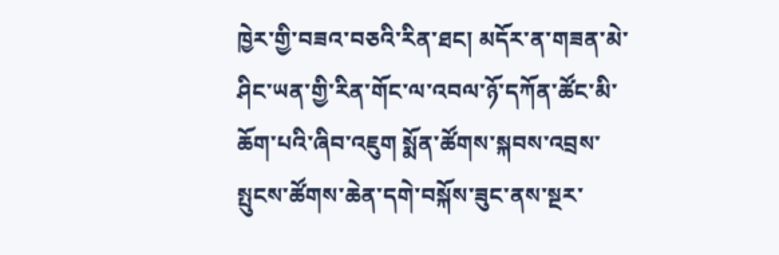ཁྱེར་གྱི་བཟའ་བཅའི་རིན་ཐང། མདོར་ན་གཟན་མེ་ཤིང་ཡན་གྱི་རིན་གོང་ལ་འབལ་ཉོ་དཀོན་ཚོང་མི་ཆོག་པའི་ཞིབ་འཇུག སྨོན་ཚོགས་སྐབས་འབྲས་སྤུངས་ཚོགས་ཆེན་དགེ་བསྐོས་ཟུང་ནས་སྔར་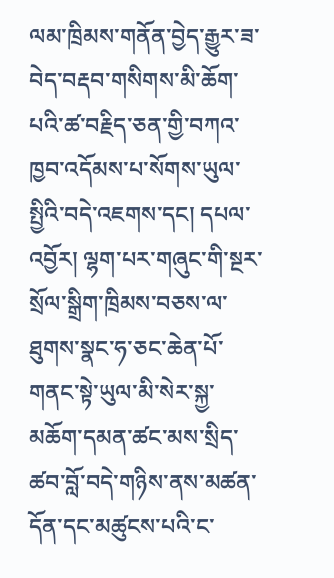ལམ་ཁྲིམས་གནོན་བྱེད་རྒྱུར་ཟ་བེད་བརྡབ་གསིགས་མི་ཆོག་པའི་ཚ་བརྗིད་ཅན་གྱི་བཀའ་ཁྱབ་འདོམས་པ་སོགས་ཡུལ་སྤྱིའི་བདེ་འཇགས་དང། དཔལ་འབྱོར། ལྷག་པར་གཞུང་གི་སྔར་སྲོལ་སྒྲིག་ཁྲིམས་བཅས་ལ་ཐུགས་སྣང་ཧ་ཅང་ཆེན་པོ་གནང་སྟེ་ཡུལ་མི་སེར་སྐྱ་མཆོག་དམན་ཚང་མས་སྲིད་ཚབ་བློ་བདེ་གཉིས་ནས་མཚན་དོན་དང་མཚུངས་པའི་ང་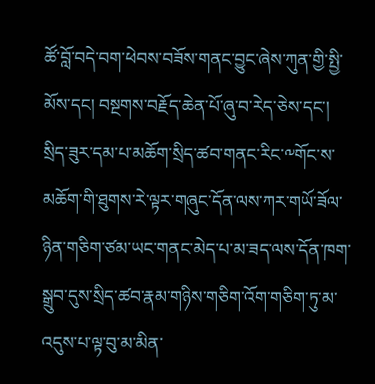ཚོ་བློ་བདེ་བག་ཕེབས་བཟོས་གནང་བྱུང་ཞེས་ཀུན་གྱི་སྤྱི་མོས་དང། བསྔགས་བརྗོད་ཆེན་པོ་ཞུ་བ་རེད་ཅེས་དང་།
སྲིད་ཟུར་དམ་པ་མཆོག་སྲིད་ཚབ་གནང་རིང་༸གོང་ས་མཆོག་གི་ཐུགས་རེ་ལྟར་གཞུང་དོན་ལས་ཀར་གཡོ་ཟོལ་ཉིན་གཅིག་ཙམ་ཡང་གནང་མེད་པ་མ་ཟད་ལས་དོན་ཁག་སྒྲུབ་དུས་སྲིད་ཚབ་རྣམ་གཉིས་གཅིག་འོག་གཅིག་ཏུ་མ་འདུས་པ་ལྟ་བུ་མ་མིན་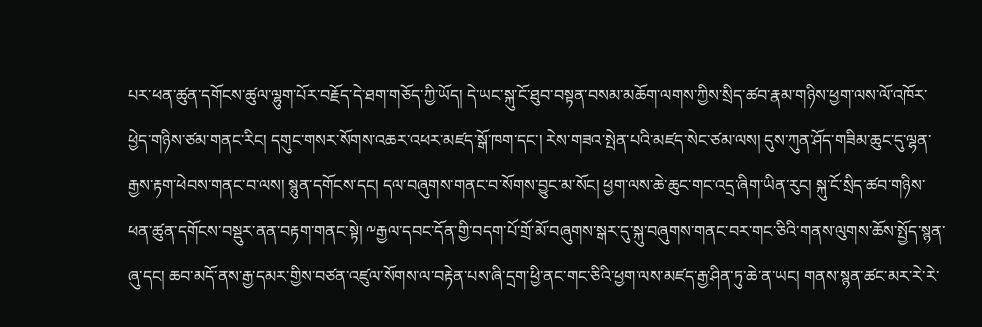པར་ཕན་ཚུན་དགོངས་ཚུལ་ལྷུག་པོར་བརྗོད་དེ་ཐག་གཅོད་ཀྱི་ཡོད། དེ་ཡང་སྐུ་ངོ་ཐུབ་བསྟན་བསམ་མཆོག་ལགས་ཀྱིས་སྲིད་ཚབ་རྣམ་གཉིས་ཕྱག་ལས་ལོ་འཁོར་ཕྱེད་གཉིས་ཙམ་གནང་རིང། དགུང་གསར་སོགས་འཆར་འཕར་མཛད་སྒོ་ཁག་དང་། རེས་གཟའ་སྤེན་པའི་མཛད་སེང་ཙམ་ལས། དུས་ཀུན་ཤོད་གཟིམ་ཆུང་དུ་ལྷན་རྒྱས་རྟག་ཕེབས་གནང་བ་ལས། སྙུན་དགོངས་དང། དལ་བཞུགས་གནང་བ་སོགས་བྱུང་མ་སོང། ཕྱག་ལས་ཆེ་ཆུང་གང་འདྲ་ཞིག་ཡིན་རུང། སྐུ་ངོ་སྲིད་ཚབ་གཉིས་ཕན་ཚུན་དགོངས་བསྡུར་ནན་བརྟག་གནང་སྟེ། ༸རྒྱལ་དབང་དོན་གྱི་བདག་པོ་གྲོ་མོ་བཞུགས་སྒར་དུ་སྐུ་བཞུགས་གནང་བར་གང་ཅིའི་གནས་ལུགས་ཆོས་སྤྱོད་སྙན་ཞུ་དང། ཆབ་མདོ་ནས་རྒྱ་དམར་གྱིས་བཙན་འཛུལ་སོགས་ལ་བརྟེན་པས་ཞི་དྲག་ཕྱི་ནང་གང་ཅིའི་ཕྱག་ལས་མཛད་རྒྱ་ཤིན་ཏུ་ཆེ་ན་ཡང། གནས་སྙན་ཚང་མར་རེ་རེ་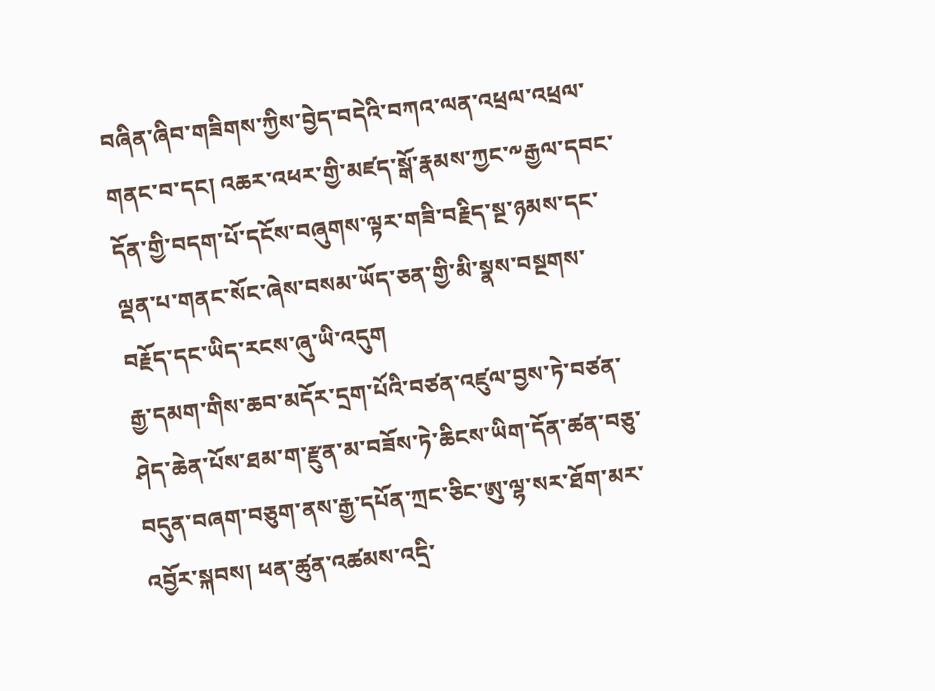བཞིན་ཞིབ་གཟིགས་ཀྱིས་བྱེད་བདེའི་བཀའ་ལན་འཕྲལ་འཕྲལ་གནང་བ་དང། འཆར་འཕར་གྱི་མཛད་སྒོ་རྣམས་ཀྱང་༸རྒྱལ་དབང་དོན་གྱི་བདག་པོ་དངོས་བཞུགས་ལྟར་གཟི་བརྗིད་སྔ་ཉམས་དང་ལྡན་པ་གནང་སོང་ཞེས་བསམ་ཡོད་ཅན་གྱི་མི་སྣས་བསྔགས་བརྗོད་དང་ཡིད་རངས་ཞུ་ཡི་འདུག
རྒྱ་དམག་གིས་ཆབ་མདོར་དྲག་པོའི་བཙན་འཛུལ་བྱས་ཏེ་བཙན་ཤེད་ཆེན་པོས་ཐམ་ག་རྫུན་མ་བཟོས་ཏེ་ཆིངས་ཡིག་དོན་ཚན་བཅུ་བདུན་བཞག་བཅུག་ནས་རྒྱ་དཔོན་ཀྲང་ཅིང་ཨུ་ལྷ་སར་ཐོག་མར་འབྱོར་སྐབས། ཕན་ཚུན་འཚམས་འདྲི་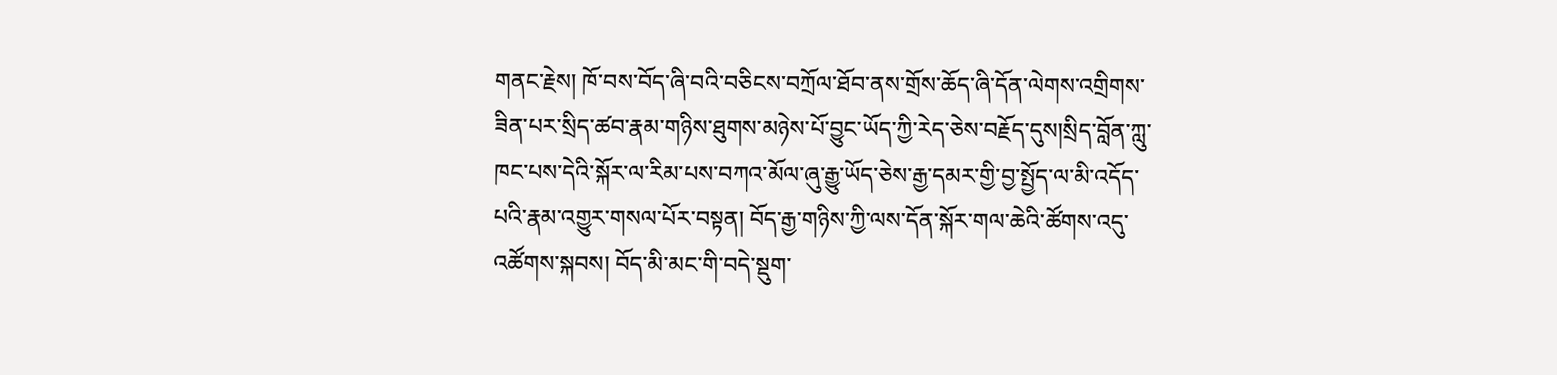གནང་རྗེས། ཁོ་བས་བོད་ཞི་བའི་བཅིངས་བཀྲོལ་ཐོབ་ནས་གྲོས་ཆོད་ཞི་དོན་ལེགས་འགྲིགས་ཟིན་པར་སྲིད་ཚབ་རྣམ་གཉིས་ཐུགས་མཉེས་པོ་བྱུང་ཡོད་ཀྱི་རེད་ཅེས་བརྗོད་དུས།སྲིད་བློན་ཀླུ་ཁང་པས་དེའི་སྐོར་ལ་རིམ་པས་བཀའ་མོལ་ཞུ་རྒྱུ་ཡོད་ཅེས་རྒྱ་དམར་གྱི་བྱ་སྤྱོད་ལ་མི་འདོད་པའི་རྣམ་འགྱུར་གསལ་པོར་བསྟན། བོད་རྒྱ་གཉིས་ཀྱི་ལས་དོན་སྐོར་གལ་ཆེའི་ཚོགས་འདུ་འཚོགས་སྐབས། བོད་མི་མང་གི་བདེ་སྡུག་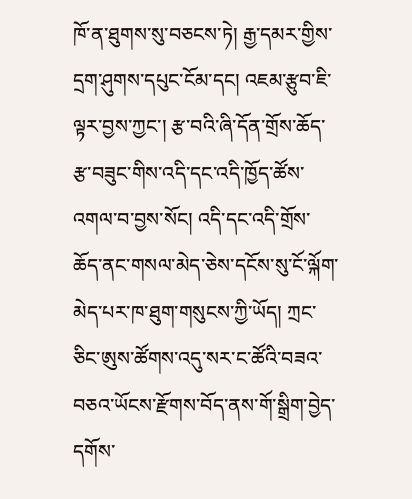ཁོ་ན་ཐུགས་སུ་བཅངས་ཏེ། རྒྱ་དམར་གྱིས་དྲག་ཤུགས་དཔུང་ངོམ་དང། འཇམ་རྩུབ་ཇི་ལྟར་བྱས་ཀྱང་། རྩ་བའི་ཞི་དོན་གྲོས་ཆོད་རྩ་བཟུང་གིས་འདི་དང་འདི་ཁྱོད་ཚོས་འགལ་བ་བྱས་སོང། འདི་དང་འདི་གྲོས་ཆོད་ནང་གསལ་མེད་ཅེས་དངོས་སུ་ངོ་ལྐོག་མེད་པར་ཁ་ཐུག་གསུངས་ཀྱི་ཡོད། ཀྲང་ཅིང་ཨུས་ཚོགས་འདུ་སར་ང་ཚོའི་བཟའ་བཅའ་ཡོངས་རྫོགས་བོད་ནས་གོ་སྒྲིག་བྱེད་དགོས་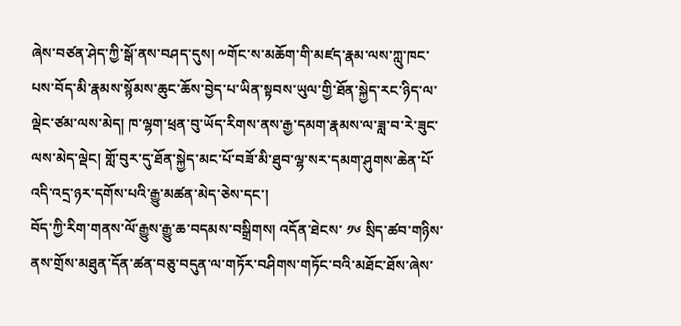ཞེས་བཙན་ཤེད་ཀྱི་སྒོ་ནས་བཤད་དུས། ༸གོང་ས་མཆོག་གི་མཛད་རྣམ་ལས་ཀླུ་ཁང་པས་བོད་མི་རྣམས་སྙོམས་ཆུང་ཆོས་བྱེད་པ་ཡིན་སྟབས་ཡུལ་གྱི་ཐོན་སྐྱེད་རང་ཉིད་ལ་ལྡེང་ཙམ་ལས་མེད། ཁ་ལྷག་ཕྲན་བུ་ཡོད་རིགས་ནས་རྒྱ་དམག་རྣམས་ལ་ཟླ་བ་རེ་ཟུང་ལས་མེད་ལྡེང། གློ་བུར་དུ་ཐོན་སྐྱེད་མང་པོ་བཟོ་མི་ཐུབ་ལྷ་སར་དམག་ཤུགས་ཆེན་པོ་འདི་འདྲ་ཉར་དགོས་པའི་རྒྱུ་མཚན་མེད་ཅེས་དང་།
བོད་ཀྱི་རིག་གནས་ལོ་རྒྱུས་རྒྱུ་ཆ་བདམས་བསྒྲིགས། འདོན་ཐེངས་ ༡༦ སྲིད་ཚབ་གཉིས་ནས་གྲོས་མཐུན་དོན་ཚན་བཅུ་བདུན་ལ་གཏོར་བཤིགས་གཏོང་བའི་མཐོང་ཐོས་ཞེས་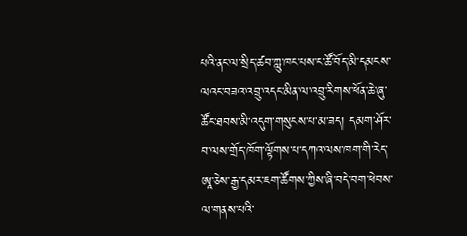པའི་ནང་ལ་སྲིད་ཚབ་ཀླུ་ཁང་པས་ང་ཚོ་བོད་མི་དམངས་ལའང་བཟའ་འབྲུ་འདང་མིན་ལ་འབྲུ་རིགས་ཕོན་ཆེ་ཞུ་ཚོང་ཐབས་མི་འདུག་གསུངས་པ་མ་ཟད། དམག་ཤོར་བ་ལས་གྲོད་ཁོག་ལྟོགས་པ་དཀའ་ལས་ཁག་གི་རེད་ཨཱ་ཅེས་རྒྱ་དམར་ཇག་ཚོགས་ཀྱིས་ཞི་བདེ་བག་ཕེབས་ལ་གནས་པའི་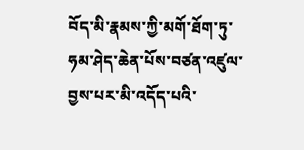བོད་མི་རྣམས་ཀྱི་མགོ་ཐོག་ཏུ་ཧམ་ཤེད་ཆེན་པོས་བཙན་འཛུལ་བྱས་པར་མི་འདོད་པའི་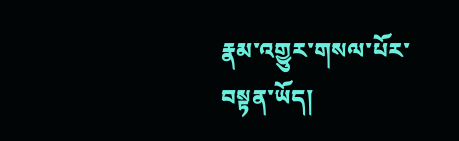རྣམ་འགྱུར་གསལ་པོར་བསྟན་ཡོད།